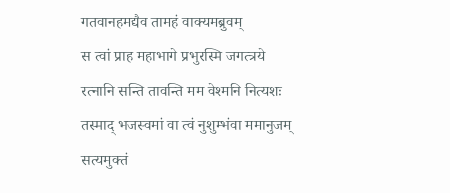गतवानहमद्यैव तामहं वाक्यमब्रुवम्
स त्वां प्राह महाभागे प्रभुरस्मि जगत्त्रये
रत्नानि सन्ति तावन्ति मम वेश्मनि नित्यशः
तस्माद् भजस्वमां वा त्वं नुशुम्भंवा ममानुजम्
सत्यमुक्तं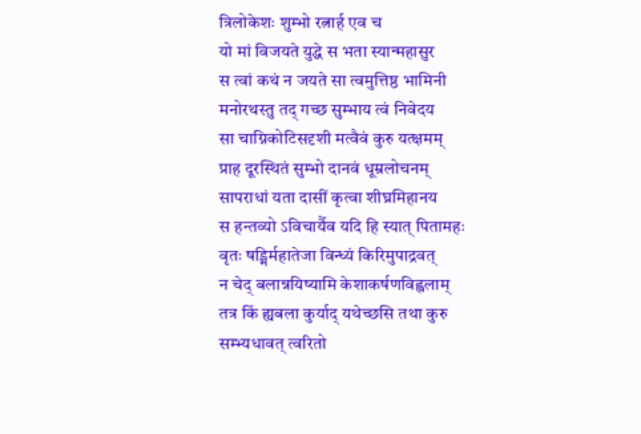त्रिलोकेशः शुम्भो रत्नार्ह एव च
यो मां विजयते युद्धे स भता स्यान्महासुर
स त्वां कथं न जयते सा त्वमुत्तिष्ठ भामिनी
मनोरथस्तु तद् गच्छ सुम्भाय त्वं निवेदय
सा चाग्निकोटिसदृशी मत्वैवं कुरु यत्क्षमम्
प्राह दूरस्थितं सुम्भो दानवं धूम्रलोचनम्
सापराधां यता दासीं कृत्वा शीघ्रमिहानय
स हन्तव्यो ऽविचार्यैव यदि हि स्यात् पितामहः
वृतः षड्भिर्महातेजा विन्ध्यं किरिमुपाद्रवत्
न चेद् बलान्नयिष्यामि केशाकर्षणविह्वलाम्
तत्र किं ह्यबला कुर्याद् यथेच्छसि तथा कुरु
सम्भ्यधावत् त्वरितो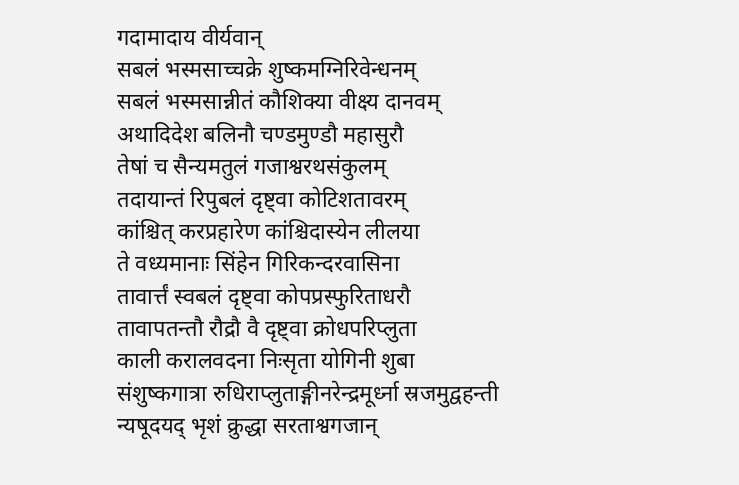गदामादाय वीर्यवान्
सबलं भस्मसाच्चक्रे शुष्कमग्निरिवेन्धनम्
सबलं भस्मसान्नीतं कौशिक्या वीक्ष्य दानवम्
अथादिदेश बलिनौ चण्डमुण्डौ महासुरौ
तेषां च सैन्यमतुलं गजाश्वरथसंकुलम्
तदायान्तं रिपुबलं दृष्ट्वा कोटिशतावरम्
कांश्चित् करप्रहारेण कांश्चिदास्येन लीलया
ते वध्यमानाः सिंहेन गिरिकन्दरवासिना
तावार्त्तं स्वबलं दृष्ट्वा कोपप्रस्फुरिताधरौ
तावापतन्तौ रौद्रौ वै दृष्ट्वा क्रोधपरिप्लुता
काली करालवदना निःसृता योगिनी शुबा
संशुष्कगात्रा रुधिराप्लुताङ्गीनरेन्द्रमूर्ध्ना स्रजमुद्वहन्ती
न्यषूदयद् भृशं क्रुद्धा सरताश्वगजान्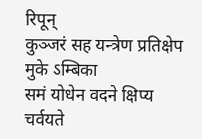रिपून्
कुञ्जरं सह यन्त्रेण प्रतिक्षेप मुके ऽम्बिका
समं योधेन वदने क्षिप्य चर्वयते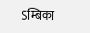ऽम्बिका